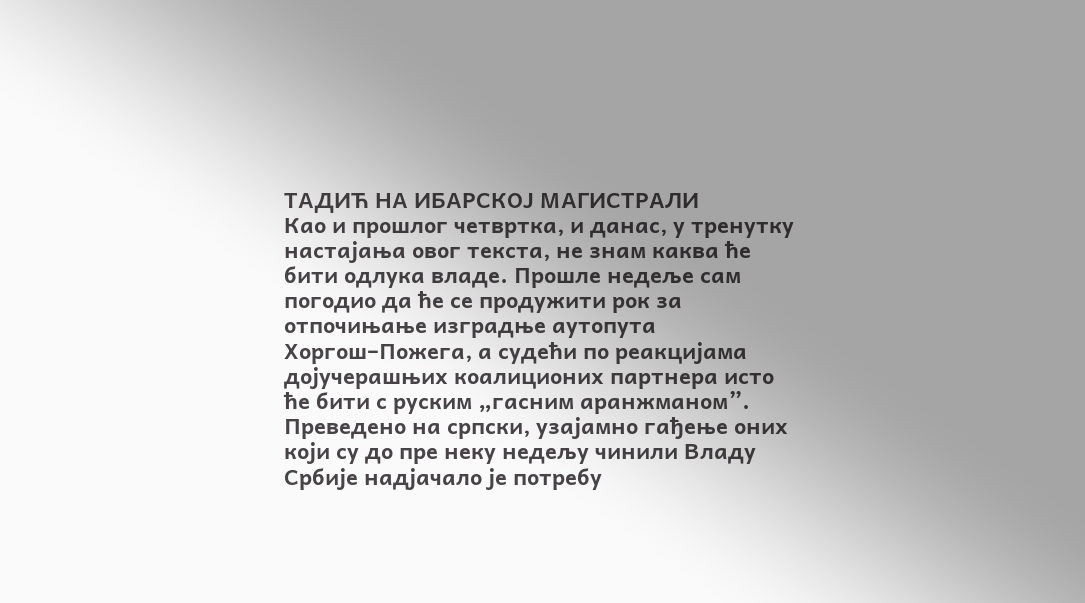ТАДИЋ НА ИБАРСКОЈ МАГИСТРАЛИ
Као и прошлог четвртка, и данас, у тренутку настајања овог текста, не знам каква ће бити одлука владе. Прошле недеље сам погодио да ће се продужити рок за отпочињање изградње аутопута Хоргош–Пожега, а судећи по реакцијама дојучерашњих коалиционих партнера исто ће бити с руским „гасним аранжманом”.
Преведено на српски, узајамно гађење оних који су до пре неку недељу чинили Владу Србије надјачало је потребу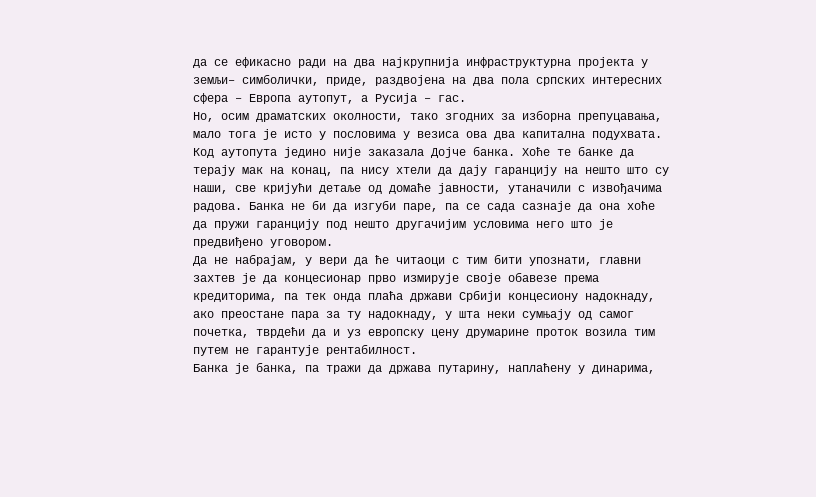да се ефикасно ради на два најкрупнија инфраструктурна пројекта у земљи– симболички, приде, раздвојена на два пола српских интересних сфера – Европа аутопут, а Русија – гас.
Но, осим драматских околности, тако згодних за изборна препуцавања, мало тога је исто у пословима у везиса ова два капитална подухвата.
Код аутопута једино није заказала Дојче банка. Хоће те банке да терају мак на конац, па нису хтели да дају гаранцију на нешто што су наши, све кријући детаље од домаће јавности, утаначили с извођачима радова. Банка не би да изгуби паре, па се сада сазнаје да она хоће да пружи гаранцију под нешто другачијим условима него што је предвиђено уговором.
Да не набрајам, у вери да ће читаоци с тим бити упознати, главни захтев је да концесионар прво измирује своје обавезе према кредиторима, па тек онда плаћа држави Србији концесиону надокнаду, ако преостане пара за ту надокнаду, у шта неки сумњају од самог почетка, тврдећи да и уз европску цену друмарине проток возила тим путем не гарантује рентабилност.
Банка је банка, па тражи да држава путарину, наплаћену у динарима,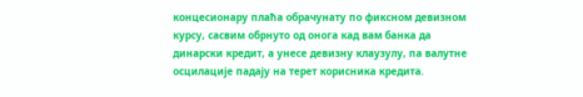концесионару плаћа обрачунату по фиксном девизном курсу, сасвим обрнуто од онога кад вам банка да динарски кредит, а унесе девизну клаузулу, па валутне осцилације падају на терет корисника кредита.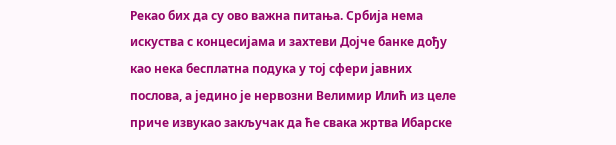Рекао бих да су ово важна питања. Србија нема искуства с концесијама и захтеви Дојче банке дођу као нека бесплатна подука у тој сфери јавних послова, а једино је нервозни Велимир Илић из целе приче извукао закључак да ће свака жртва Ибарске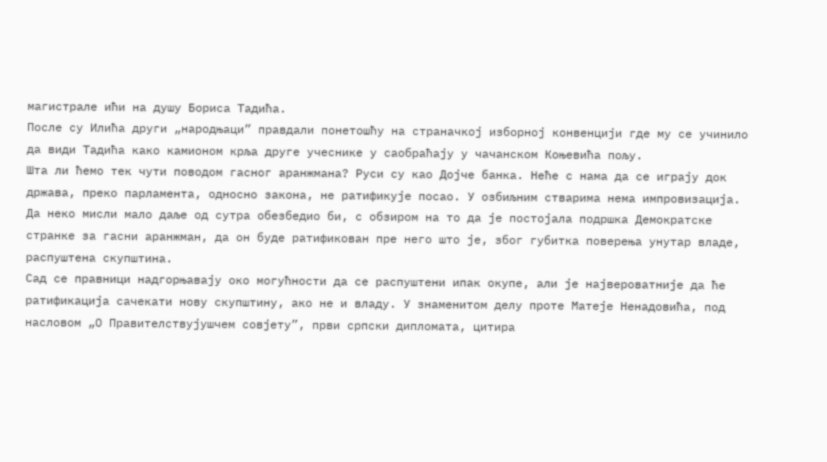магистрале ићи на душу Бориса Тадића.
После су Илића други „народњаци” правдали понетошћу на страначкој изборној конвенцији где му се учинило да види Тадића како камионом крља друге учеснике у саобраћају у чачанском Коњевића пољу.
Шта ли ћемо тек чути поводом гасног аранжмана? Руси су као Дојче банка. Неће с нама да се играју док држава, преко парламента, односно закона, не ратификује посао. У озбиљним стварима нема импровизација. Да неко мисли мало даље од сутра обезбедио би, с обзиром на то да је постојала подршка Демократске странке за гасни аранжман, да он буде ратификован пре него што је, због губитка поверења унутар владе, распуштена скупштина.
Сад се правници надгорњавају око могућности да се распуштени ипак окупе, али је највероватније да ће ратификација сачекати нову скупштину, ако не и владу. У знаменитом делу проте Матеје Ненадовића, под насловом „О Правителствујушчем совјету”, први српски дипломата, цитира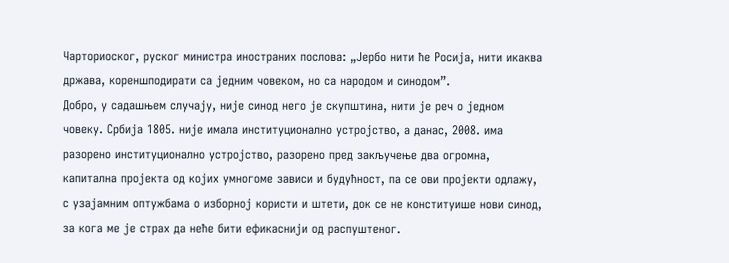Чарториоског, руског министра иностраних послова: „Јербо нити ће Росија, нити икаква држава, кореншподирати са једним човеком, но са народом и синодом”.
Добро, у садашњем случају, није синод него је скупштина, нити је реч о једном човеку. Србија 1805. није имала институционално устројство, а данас, 2008. има разорено институционално устројство, разорено пред закључење два огромна, капитална пројекта од којих умногоме зависи и будућност, па се ови пројекти одлажу, с узајамним оптужбама о изборној користи и штети, док се не конституише нови синод, за кога ме је страх да неће бити ефикаснији од распуштеног.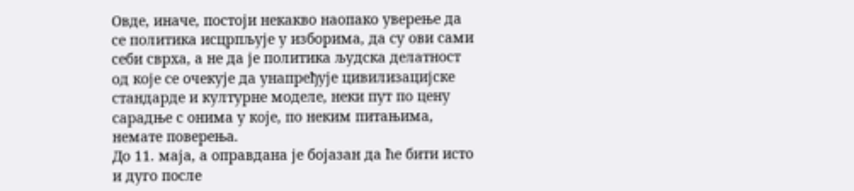Овде, иначе, постоји некакво наопако уверење да се политика исцрпљује у изборима, да су ови сами себи сврха, а не да је политика људска делатност од које се очекује да унапређује цивилизацијске стандарде и културне моделе, неки пут по цену сарадње с онима у које, по неким питањима, немате поверења.
До 11. маја, а оправдана је бојазан да ће бити исто и дуго после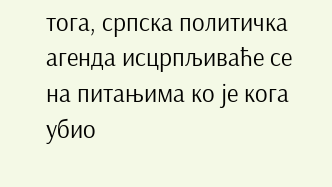тога, српска политичка агенда исцрпљиваће се на питањима ко је кога убио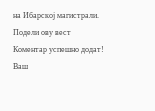на Ибарској магистрали.
Подели ову вест
Комeнтар успeшно додат!
Ваш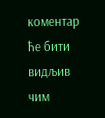комeнтар ћe бити видљив чим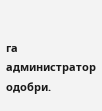га администратор одобри.